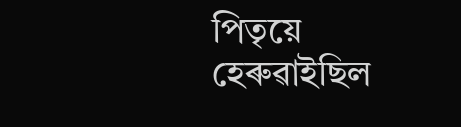পিতৃয়ে হেৰুৱাইছিল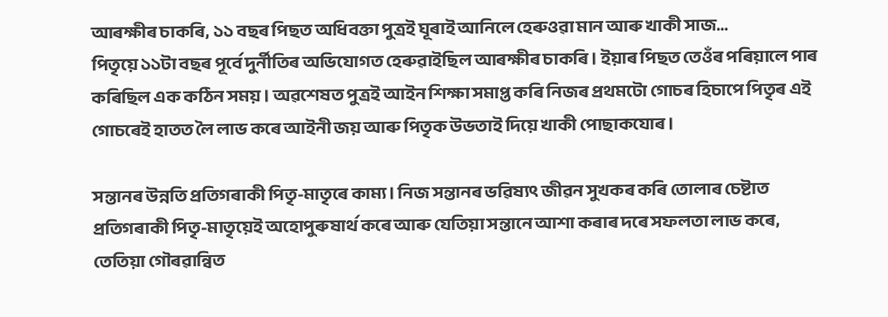আৰক্ষীৰ চাকৰি, ১১ বছৰ পিছত অধিবক্তা পুত্ৰই ঘূৰাই আনিলে হেৰুওৱা মান আৰু খাকী সাজ…
পিতৃয়ে ১১টা বছৰ পূৰ্বে দুৰ্নীতিৰ অভিযোগত হেৰুৱাইছিল আৰক্ষীৰ চাকৰি। ইয়াৰ পিছত তেওঁৰ পৰিয়ালে পাৰ কৰিছিল এক কঠিন সময়। অৱশেষত পুত্ৰই আইন শিক্ষা সমাপ্ত কৰি নিজৰ প্ৰথমটো গোচৰ হিচাপে পিতৃৰ এই গোচৰেই হাতত লৈ লাভ কৰে আইনী জয় আৰু পিতৃক উভতাই দিয়ে খাকী পোছাকযোৰ।

সন্তানৰ উন্নতি প্ৰতিগৰাকী পিতৃ-মাতৃৰে কাম্য। নিজ সন্তানৰ ভৱিষ্যৎ জীৱন সুখকৰ কৰি তোলাৰ চেষ্টাত প্ৰতিগৰাকী পিতৃ-মাতৃয়েই অহোপুৰুষাৰ্থ কৰে আৰু যেতিয়া সন্তানে আশা কৰাৰ দৰে সফলতা লাভ কৰে, তেতিয়া গৌৰৱান্বিত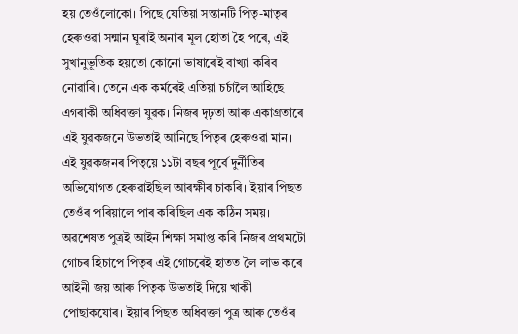হয় তেওঁলোকো। পিছে যেতিয়া সন্তানটি পিতৃ-মাতৃৰ হেৰুওৱা সন্মান ঘূৰাই অনাৰ মূল হোতা হৈ পৰে, এই সুখানুভূতিক হয়তো কোনো ভাষাৰেই বাখ্যা কৰিব নোৱাৰি। তেনে এক কৰ্মৰেই এতিয়া চৰ্চালৈ আহিছে এগৰাকী অধিবক্তা যুৱক। নিজৰ দৃঢ়তা আৰু একাগ্ৰতাৰে এই যুৱকজনে উভতাই আনিছে পিতৃৰ হেৰুওৱা মান।
এই যুৱকজনৰ পিতৃয়ে ১১টা বছৰ পূৰ্বে দুৰ্নীতিৰ অভিযোগত হেৰুৱাইছিল আৰক্ষীৰ চাকৰি। ইয়াৰ পিছত তেওঁৰ পৰিয়ালে পাৰ কৰিছিল এক কঠিন সময়। অৱশেষত পুত্ৰই আইন শিক্ষা সমাপ্ত কৰি নিজৰ প্ৰথমটো গোচৰ হিচাপে পিতৃৰ এই গোচৰেই হাতত লৈ লাভ কৰে আইনী জয় আৰু পিতৃক উভতাই দিয়ে খাকী পোছাকযোৰ। ইয়াৰ পিছত অধিবক্তা পুত্ৰ আৰু তেওঁৰ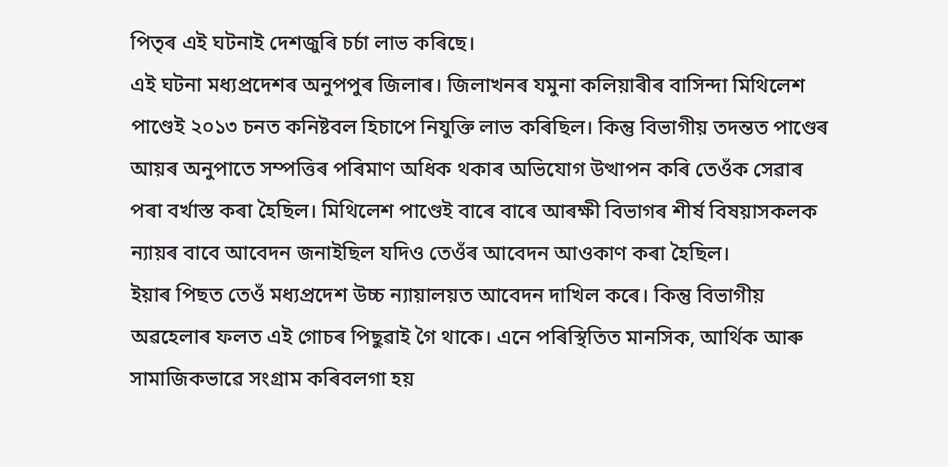পিতৃৰ এই ঘটনাই দেশজুৰি চৰ্চা লাভ কৰিছে।
এই ঘটনা মধ্যপ্ৰদেশৰ অনুপপুৰ জিলাৰ। জিলাখনৰ যমুনা কলিয়াৰীৰ বাসিন্দা মিথিলেশ পাণ্ডেই ২০১৩ চনত কনিষ্টবল হিচাপে নিযুক্তি লাভ কৰিছিল। কিন্তু বিভাগীয় তদন্তত পাণ্ডেৰ আয়ৰ অনুপাতে সম্পত্তিৰ পৰিমাণ অধিক থকাৰ অভিযোগ উত্থাপন কৰি তেওঁক সেৱাৰ পৰা বৰ্খাস্ত কৰা হৈছিল। মিথিলেশ পাণ্ডেই বাৰে বাৰে আৰক্ষী বিভাগৰ শীৰ্ষ বিষয়াসকলক ন্যায়ৰ বাবে আবেদন জনাইছিল যদিও তেওঁৰ আবেদন আওকাণ কৰা হৈছিল।
ইয়াৰ পিছত তেওঁ মধ্যপ্ৰদেশ উচ্চ ন্যায়ালয়ত আবেদন দাখিল কৰে। কিন্তু বিভাগীয় অৱহেলাৰ ফলত এই গোচৰ পিছুৱাই গৈ থাকে। এনে পৰিস্থিতিত মানসিক, আৰ্থিক আৰু সামাজিকভাৱে সংগ্ৰাম কৰিবলগা হয়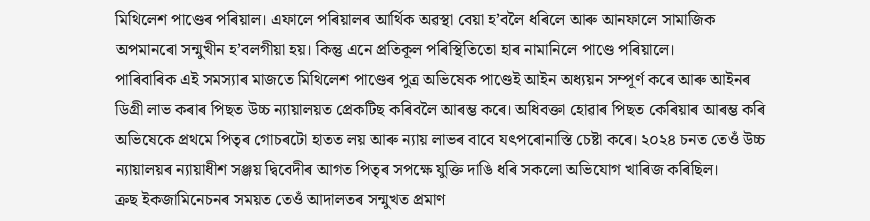মিথিলেশ পাণ্ডেৰ পৰিয়াল। এফালে পৰিয়ালৰ আৰ্থিক অৱস্থা বেয়া হ’বলৈ ধৰিলে আৰু আনফালে সামাজিক অপমানৰো সন্মুখীন হ’বলগীয়া হয়। কিন্তু এনে প্ৰতিকূল পৰিস্থিতিতো হাৰ নামানিলে পাণ্ডে পৰিয়ালে।
পাৰিবাৰিক এই সমস্যাৰ মাজতে মিথিলেশ পাণ্ডেৰ পুত্ৰ অভিষেক পাণ্ডেই আইন অধ্যয়ন সম্পূৰ্ণ কৰে আৰু আইনৰ ডিগ্ৰী লাভ কৰাৰ পিছত উচ্চ ন্যায়ালয়ত প্ৰেকটিছ কৰিবলৈ আৰম্ভ কৰে। অধিবক্তা হোৱাৰ পিছত কেৰিয়াৰ আৰম্ভ কৰি অভিষেকে প্ৰথমে পিতৃৰ গোচৰটো হাতত লয় আৰু ন্যায় লাভৰ বাবে যৎপৰোনাস্তি চেষ্টা কৰে। ২০২৪ চনত তেওঁ উচ্চ ন্যায়ালয়ৰ ন্যায়াধীশ সঞ্জয় দ্বিবেদীৰ আগত পিতৃৰ সপক্ষে যুক্তি দাঙি ধৰি সকলো অভিযোগ খাৰিজ কৰিছিল।
ক্ৰছ ইকজামিনেচনৰ সময়ত তেওঁ আদালতৰ সন্মুখত প্ৰমাণ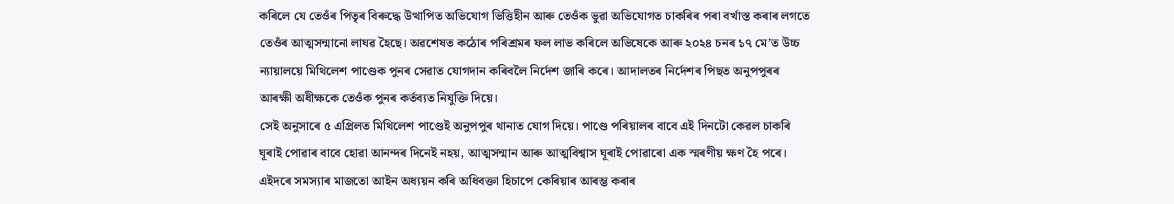কৰিলে যে তেওঁৰ পিতৃৰ বিৰুদ্ধে উত্থাপিত অভিযোগ ভিত্তিহীন আৰু তেওঁক ভুৱা অভিযোগত চাকৰিৰ পৰা বৰ্খাস্ত কৰাৰ লগতে তেওঁৰ আত্মসন্মানো লাঘৱ হৈছে। অৱশেষত কঠোৰ পৰিশ্ৰমৰ ফল লাভ কৰিলে অভিষেকে আৰু ২০২৪ চনৰ ১৭ মে’ত উচ্চ ন্যায়ালয়ে মিথিলেশ পাণ্ডেক পুনৰ সেৱাত যোগদান কৰিবলৈ নিৰ্দেশ জাৰি কৰে। আদালতৰ নিৰ্দেশৰ পিছত অনুপপুৰৰ আৰক্ষী অধীক্ষকে তেওঁক পুনৰ কৰ্তব্যত নিযুক্তি দিয়ে।
সেই অনুসাৰে ৫ এপ্ৰিলত মিথিলেশ পাণ্ডেই অনুপপুৰ থানাত যোগ দিয়ে। পাণ্ডে পৰিয়ালৰ বাবে এই দিনটো কেৱল চাকৰি ঘূৰাই পোৱাৰ বাবে হোৱা আনন্দৰ দিনেই নহয়, আত্মসন্মান আৰু আত্মবিশ্বাস ঘূৰাই পোৱাৰো এক স্মৰণীয় ক্ষণ হৈ পৰে। এইদৰে সমস্যাৰ মাজতো আইন অধ্যয়ন কৰি অধিবক্তা হিচাপে কেৰিয়াৰ আৰম্ভ কৰাৰ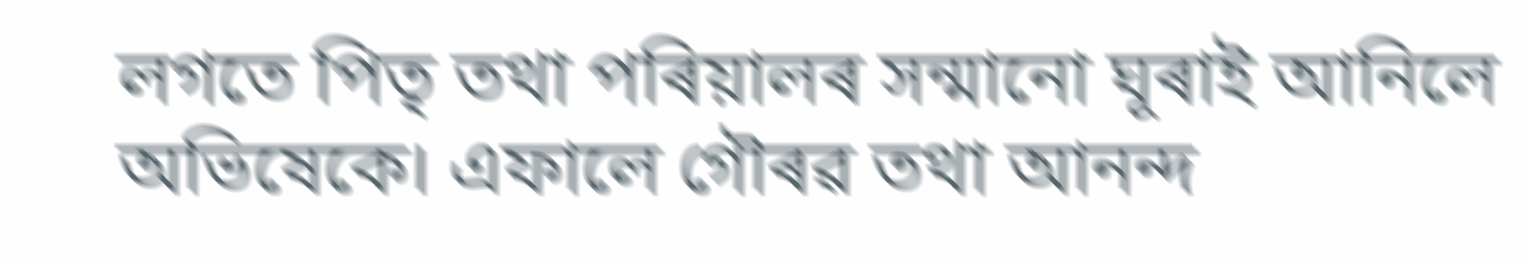লগতে পিতৃ তথা পৰিয়ালৰ সন্মানো ঘূৰাই আনিলে অভিষেকে। এফালে গৌৰৱ তথা আনন্দ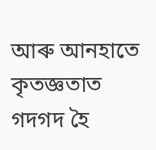আৰু আনহাতে কৃতজ্ঞতাত গদগদ হৈ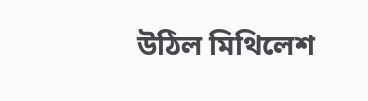উঠিল মিথিলেশ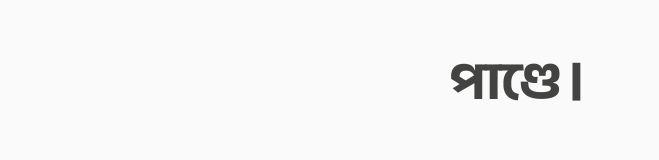পাণ্ডে।